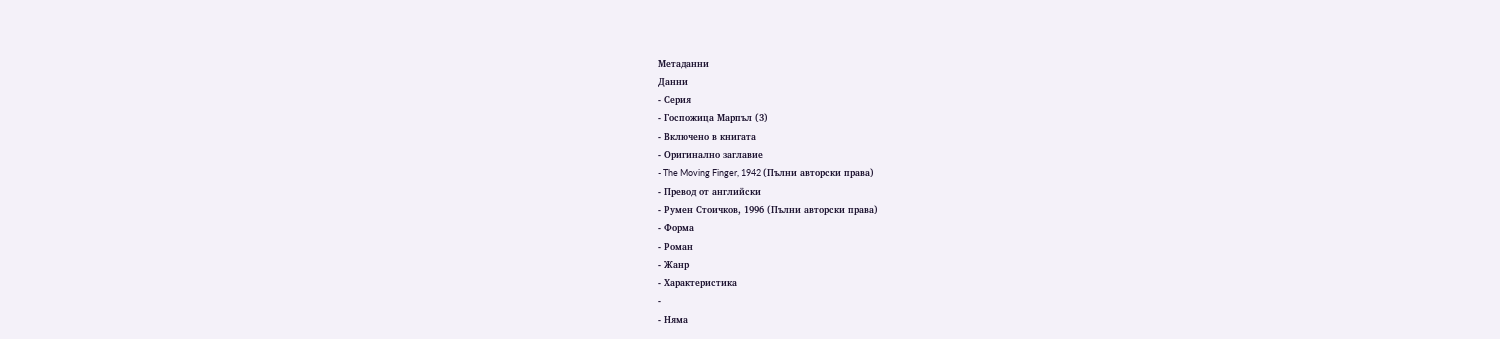Метаданни
Данни
- Серия
- Госпожица Марпъл (3)
- Включено в книгата
- Оригинално заглавие
- The Moving Finger, 1942 (Пълни авторски права)
- Превод от английски
- Румен Стоичков, 1996 (Пълни авторски права)
- Форма
- Роман
- Жанр
- Характеристика
-
- Няма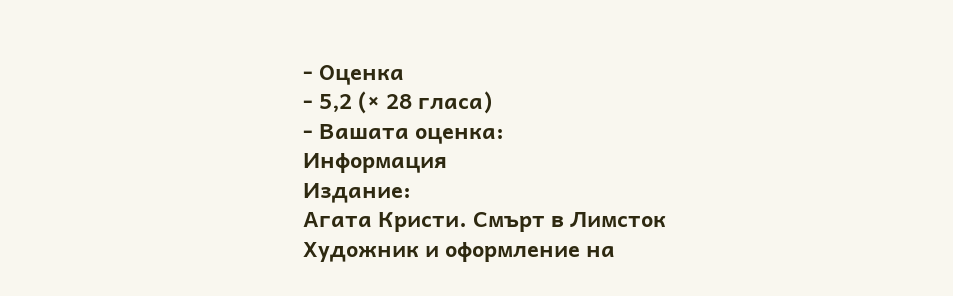- Оценка
- 5,2 (× 28 гласа)
- Вашата оценка:
Информация
Издание:
Агата Кристи. Смърт в Лимсток
Художник и оформление на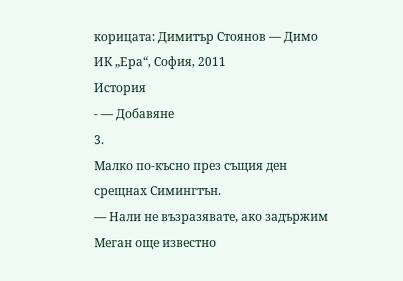корицата: Димитър Стоянов — Димо
ИК „Ера“, София, 2011
История
- — Добавяне
3.
Малко по-късно през същия ден срещнах Симингтън.
— Нали не възразявате, ако задържим Меган още известно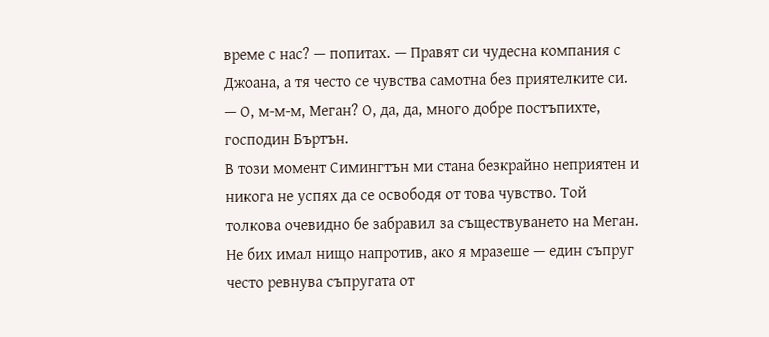време с нас? — попитах. — Правят си чудесна компания с Джоана, а тя често се чувства самотна без приятелките си.
— О, м-м-м, Меган? О, да, да, много добре постъпихте, господин Бъртън.
В този момент Симингтън ми стана безкрайно неприятен и никога не успях да се освободя от това чувство. Той толкова очевидно бе забравил за съществуването на Меган. Не бих имал нищо напротив, ако я мразеше — един съпруг често ревнува съпругата от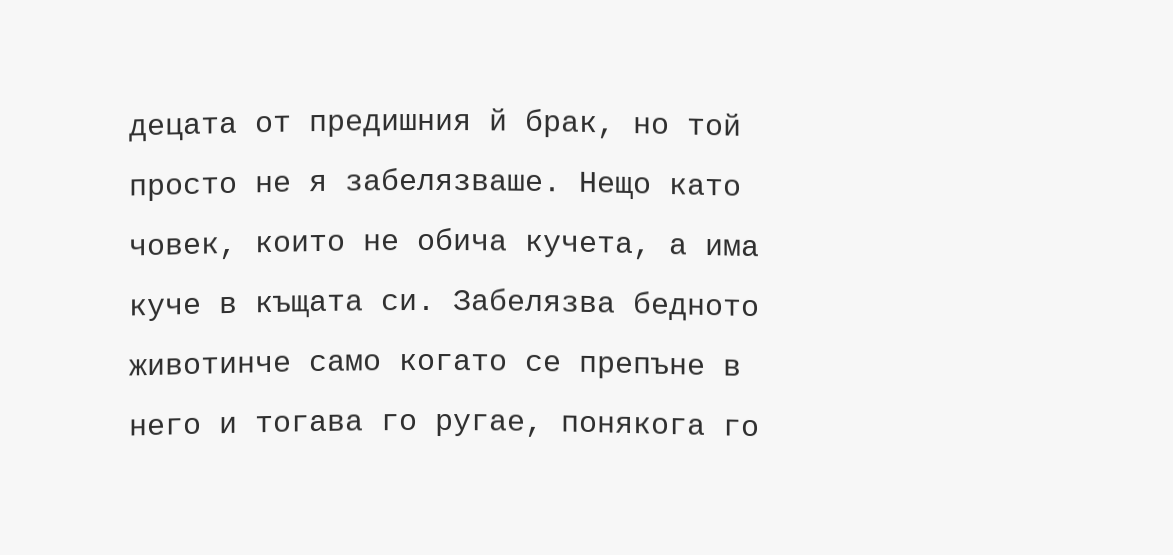децата от предишния й брак, но той просто не я забелязваше. Нещо като човек, които не обича кучета, а има куче в къщата си. Забелязва бедното животинче само когато се препъне в него и тогава го ругае, понякога го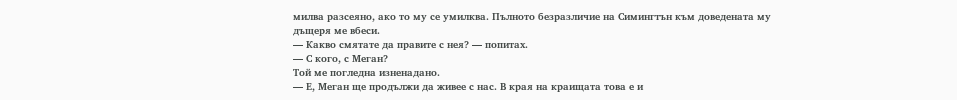милва разсеяно, ако то му се умилква. Пълното безразличие на Симингтън към доведената му дъщеря ме вбеси.
— Какво смятате да правите с нея? — попитах.
— С кого, с Меган?
Той ме погледна изненадано.
— Е, Меган ще продължи да живее с нас. В края на краищата това е и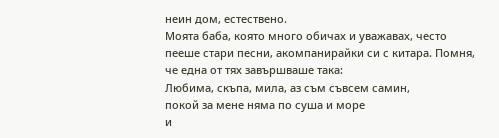неин дом, естествено.
Моята баба, която много обичах и уважавах, често пееше стари песни, акомпанирайки си с китара. Помня, че една от тях завършваше така:
Любима, скъпа, мила, аз съм съвсем самин,
покой за мене няма по суша и море
и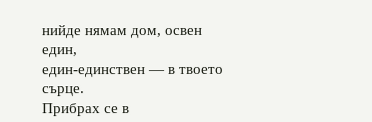нийде нямам дом, освен един,
един-единствен — в твоето сърце.
Прибрах се в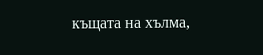къщата на хълма,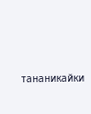тананикайки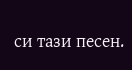си тази песен.